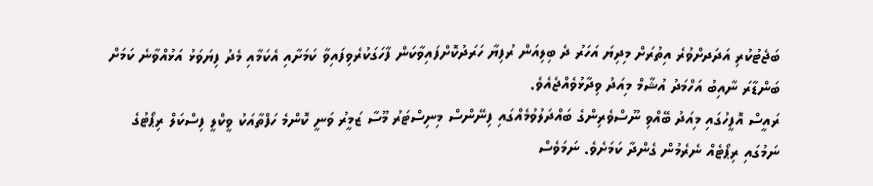ބަޖެޓުކުރި އަދަދށްވުރެ އިތުރަށް މިދިޔަ އަހަރު ދެ ބިލިއަން ރުފިޔާ ހަރަދުކޮށްފައިވާކަން ފާހަގަކުރެވިފައިވާ ކަމަށާއި އެކަމާއި މެދު ފިޔަވަޅު އަޅުއްވާނެ ކަމަށް ބަންޑާރަ ނާއިބު އަހްމަދު އުޝާމް މިއަދު ވިދާޅުވެއްޖެއެވެ.
ރައީސް އޮފީހުގައި މިއަދު ބޭއްވި ނޫސްވެރިންގެ ބައްދަލުވުމެއްގައި ފިނޭންސް މިނިސްޓަރު މޫސާ ޒަމީރު ވަނީ ކޮންމެ ހަފްތާއަކު ވީކްލީ ފިސްކަލް ރިޕޯޓުގެ ނަމުގައި ރިޕޯޓެއް ނެރެމުން ގެންދާ ކަމަށެވެ. ނަމަވެސް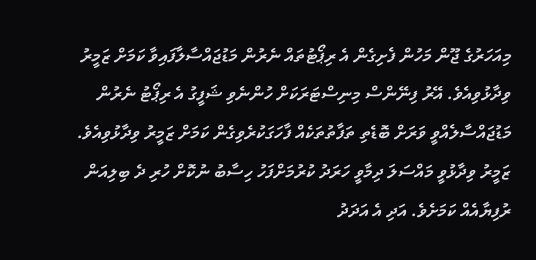މިއަހަރުގެ ޖޫން މަހުން ފެށިގެން އެ ރިޕޯޓުތައް ނެރުން މަޑުޖައްސާލާފައިވާ ކަމަށް ޒަމީރު ވިދާޅުވިއެވެ. އޭރު ފިނޭންސް މިނިސްޓަރަކަށް ހުންނެވި ޝަފީގު އެ ރިޕޯޓު ނެރުން މަޑުޖައްސާލެއްވީ ވަރަށް ބޮޑެތި ތަފާތުތަކެއް ފާހަގަކުރެވިގެން ކަމަށް ޒަމީރު ވިދާޅުވިއެވެ.
ޒަމީރު ވިދާޅުވީ މައްސަލަ ދިމާވީ ހަރަދު ކުރުމަށްފަހު ހިސާބު ނުކޮށް ހުރި ދެ ބިލިއަން ރުފިޔާއެއް ކަމަށެވެ. އަދި އެ އަދަދު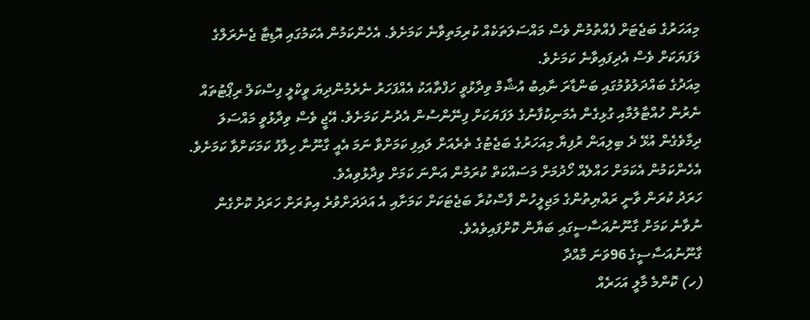މިއަހަރުގެ ބަޖެޓަށް ފެއްތުމުން ވެސް މައްސަލަތަކެއް ކުރިމަތިވާނެ ކަމަށެވެ. އެހެންކަމުން އެކަމުގައި އޮޑިޓާ ޖެނެރަލްގެ ލަފަޔަކަށް ވެސް އެދިފައިވާނެ ކަމަށެވެ.
މިއަދުގެ ބައްދަލުވުމުގައި ބަންޑާރަ ނާއިބު އުޝާމް ވިދާޅުވީ ހަފްތާއަކު އެއްފަހަރު ނެރެމުންދިޔަ ވީކްލީ ފިސްކަލް ރިޕޯޓުތައް ނެރުން ހުއްޓާލުމާއި ގުޅިގެން އެމަނިކުފާނުގެ ލަފަޔަކަށް ފިނޭންސުން އެދުނު ކަމަށެވެ. އޭޖީ ވެސް ވިދާޅުވީ މައްސަލަ ދިމާވެގެން އުޅޭ ދެ ބިލިއަން ރުފިޔާ މިއަހަރުގެ ބަޖެޓުގެ ތެރެއަށް ލައިފި ކަމަށްވާ ނަމަ އެއީ ގާނޫނާ ހިލާފު ކަމަކަށްވާ ކަމަށެވެ. އެހެންކަމުން އެކަމަށް ހައްލެއް ހޯދުމަށް މަސައްކަތް ކުރަމުން އަންނަ ކަމަށް ވިދާޅުވިއެވެ.
ހަރަދު ކުރަން ވާނީ ރައްޔިތުންގެ މަޖިލީހުން ފާސްކުރާ ބަޖެޓަކަށް ކަމަށާއި އެ އަދަދަށްވުރެ އިތުރަށް ހަރަދު ކޮށްގެން ނުވާނެ ކަމަށް ގާނޫނުއަސާސީގައި ބަޔާން ކޮށްފައިވެއެވެ.
ގާނޫނުއަސާސީގެ 96ވަނަ މާއްދާ
(ހ) ކޮންމެ މާލީ އަހަރެއް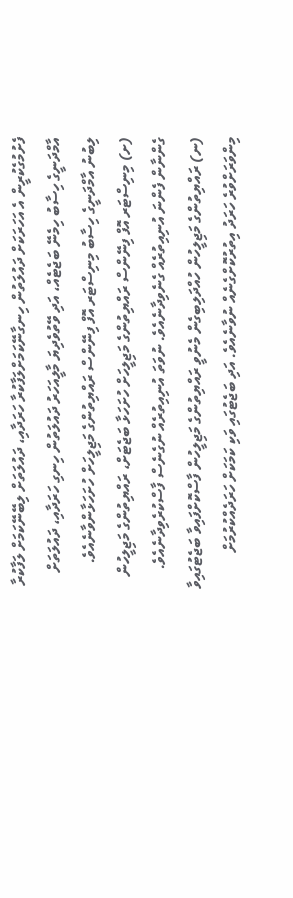ފެށުމުގެކުރީން އެ އަހަރަކަށް ދައުލަތުން ހިނގާނޭކަމަށްލަފާކުރާ ހަރަދާއި، ދައުލަތަށް ލިބޭނޭކަމަށް ލަފާކުރާ އާމްދަނީގެ ހިސާބު ހިމެނޭ ބަޖެޓެއް، އަދި ވޭތުވެދިޔަ މާލީއަހަރު ދައުލަތުން ހިނގި ހަރަދާއި، ދައުލަތަށް ލިބުނު އާމްދަނީގެ ހިސާބު މިނިސްޓަރ އޮފް ފިނޭންސް ރައްޔިތުންގެ މަޖިލީހަށް ހުށަހަޅާންވާނެއެވެ.
(ށ) މިނިސްޓަރ އޮފް ފިނޭންސް ރައްޔިތުންގެ މަޖިލީހަށް ހުށަހަޅާ ބަޖެޓަށް، ރައްޔިތުންގެ މަޖިލީހުން ގެންނާން ފެންނަ އުނިއިތުރެއް ގެނެވިދާނެއެވެ. ނުވަތަ އުނިއިތުރެއް ނުގެނެސް ފާސްކުރެވިދާނެއެވެ.
(ނ) ރައްޔިތުންގެ މަޖިލީހުން ހުއްދަލިބިގެން މެނުވީ ރައްޔިތުންގެ މަޖިލީހުން ފާސްކޮށްފައިވާ ބަޖެޓުގައިވާ މިންވަރަށްވުރެ ހަރަދު އިތުރުކޮށްގެނެއް ނުވާނެއެވެ. އަދި ބަޖެޓުގައި ވަކި ކަމަކަށް ހަރަދެއްކުރުމަށް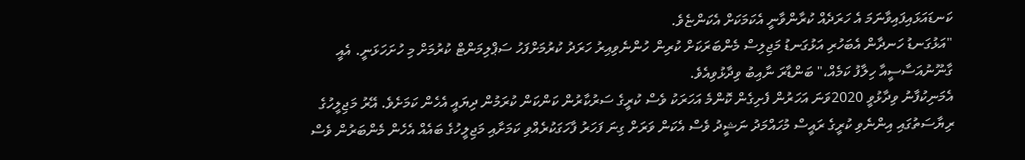ކަނޑައަޅައިފައިވާނަމަ އެ ހަރަދެއް ކުރާންވާނީ އެކަމަކަށް އެކަންޏެވެ.
"އަޅުގަނޑު ހަނދާން އެބަހުރި އަޅުގަނޑު މަޖިލިސް މެންބަރަކަށް ކުރިން ހުންނެވިއިރު ހަރަދު ކުރުމަށްފަހު ސަޕްލިމަންޓް ކުރުމަށް މި ހުށަހަޅަނީ. އެއީ ގާނޫނުއަސާސީއާ ހިލާފު ކަމެއް،" ބަންޑާރަ ނާއިބު ވިދާޅުވިއެވެ.
އެމަނިކުފާނު ވިދާޅުވީ 2020ވަނަ އަހަރުން ފެށިގެން ކޮންމެ އަހަރަކު ވެސް ކުރީގެ ސަރުކާރުން ކަންކަން ކުރަމުން ދިޔައީ އެހެން ކަމަށެވެ. އޭރު މަޖިލީހުގެ ރިޔާސަތުގައި އިންނެވި ކުރީގެ ރައީސް މުހައްމަދު ނަޝީދު ވެސް އެކަން ވަރަށް ގިނަ ފަހަރު ފާހަގަކުރެއްވި ކަމަށާއި މަޖިލީހުގެ ބައެއް އެހެން މެންބަރުން ވެސް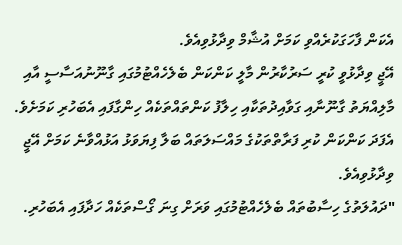އެކަން ފާހަގަކުރެއްވި ކަމަށް އުޝާމް ވިދާޅުވިއެވެ.
އޭޖީ ވިދާޅުވީ ކުރީ ސަރުކާރުން މާލީ ކަންކަން ބެލެހެއްޓުމުގައި ގާނޫނުއަސާސީ އާއި މާލިއްޔަތު ގާނޫނާއި ގަވާއިދުތަކާއި ހިލާފު ކަންތައްތަކެއް ހިންގާފައި އެބަހުރި ކަމަށެވެ. އެފަދަ ކަންކަން ކުރި ފަރާތްތަކުގެ މައްސަލަތައް ބަލާ ފިޔަވަޅު އަޅުއްވާނެ ކަމަށް އޭޖީ ވިދާޅުވިއެވެ.
"ދައުލަތުގެ ހިސާބުތައް ބެލެހެއްޓުމުގައި ވަރަށް ގިނަ ގޯސްތަކެއް ހަދާފައި އެބަހުރި.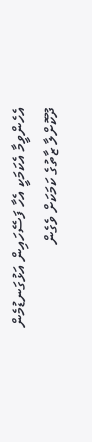އެހެންވީމާ އެކަމަކީ އެހާ ފަސޭހައިން އަޅުގަނޑުމެން ދޫކޮށްލާ ޒާތުގެ ކަމަކަށް ވެގެން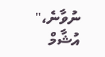ނުވާނެ،" އުޝާމް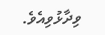ވިދާޅުވިއެވެ.